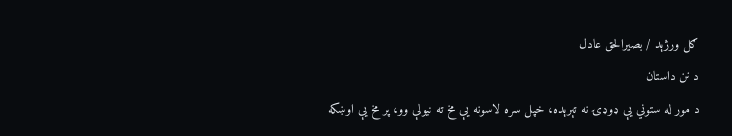ګل ورژېد / بصيرالحق عادل
د نن داستان
د مور له ستوني يې ډوډۍ نه تېرېده، خپل سره لاسونه يې مخ ته نيولې وو، پر مخ يې اوښکه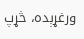ورغړېده، څړپ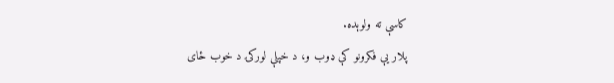کاسې ته ولوېده.
پلار يې فکرونو کې ډوب و، د خپلې لورکۍ د خوب ځای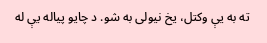ته به يې وکتل، يخ نيولی به شو. د چايو پياله يې له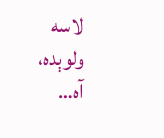لاسه ولوېده، آه…